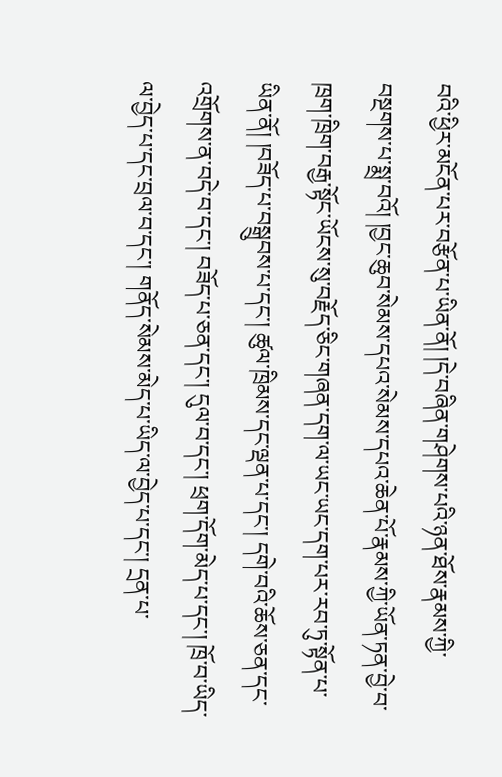བའི་ཕྱིར་མངོན་པར་བརྩོན་པ་ཡིན་ནོ། །དེ་བཞིན་གཤེགས་པའི་ཉན་ཐོས་རྣམས་ཀྱི་བསྔགས་པ་སྨྲ་བའོ། །བྱང་ཆུབ་སེམས་དཔའ་སེམས་དཔའ་ཆེན་པོ་རྣམས་ཀྱི་ཡོན་ཏན་བྱེ་བ་ཁྲག་ཁྲིག་བརྒྱ་སྟོང་ཡོངས་སུ་བརྗོད་ཅིང་གཞན་དག་ལ་ཡང་ཡང་དག་པར་རབ་ཏུ་སྟོན་པ་ཡིན་ནོ། །བཟོད་པ་བསྒྲུབས་པ་དང་། ཚུལ་ཁྲིམས་དང་ལྡན་པ་དང་། དགེ་བའི་ཆོས་ཅན་དང་འགྲོགས་ན་བདེ་བ་དང་། བཟོད་པ་ཅན་དང་། དུལ་བ་དང་། ཕྲག་དོག་མེད་པ་དང་། ཁྲོ་བ་ཡིད་ལ་བྱེད་པ་དང་བྲལ་བ་དང་། གནོད་སེམས་མེད་པ་ཡིད་ལ་བྱེད་པ་དང་། དྲན་པ་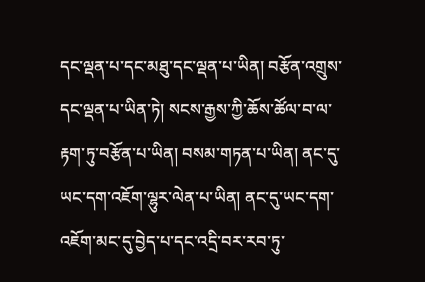དང་ལྡན་པ་དང་མཐུ་དང་ལྡན་པ་ཡིན། བརྩོན་འགྲུས་དང་ལྡན་པ་ཡིན་ཏེ། སངས་རྒྱས་ཀྱི་ཆོས་ཚོལ་བ་ལ་རྟག་ཏུ་བརྩོན་པ་ཡིན། བསམ་གཏན་པ་ཡིན། ནང་དུ་ཡང་དག་འཇོག་ལྷུར་ལེན་པ་ཡིན། ནང་དུ་ཡང་དག་འཇོག་མང་དུ་བྱེད་པ་དང་འདྲི་བར་རབ་ཏུ་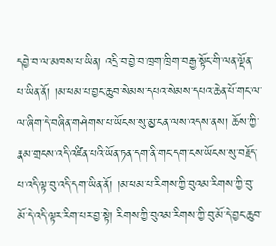དབྱེ་བ་ལ་མཁས་པ་ཡིན། འདྲི་བ་བྱེ་བ་ཁྲག་ཁྲིག་བརྒྱ་སྟོང་གི་ལན་ལྡོན་པ་ཡིན་ནོ། །མ་ཕམ་པ་བྱང་ཆུབ་སེམས་དཔའ་སེམས་དཔའ་ཆེན་པོ་གང་ལ་ལ་ཞིག་དེ་བཞིན་གཤེགས་པ་ཡོངས་སུ་མྱ་ངན་ལས་འདས་ནས། ཆོས་ཀྱི་རྣམ་གྲངས་འདི་འཛིན་པའི་ཡོན་ཏན་དག་ནི་གང་དག་ངས་ཡོངས་སུ་བརྗོད་པ་འདི་ལྟ་བུ་འདི་དག་ཡིན་ནོ། །མ་ཕམ་པ་རིགས་ཀྱི་བུའམ་རིགས་ཀྱི་བུ་མོ་དེ་འདི་ལྟར་རིག་པར་བྱ་སྟེ། རིགས་ཀྱི་བུའམ་རིགས་ཀྱི་བུ་མོ་དེ་བྱང་ཆུབ་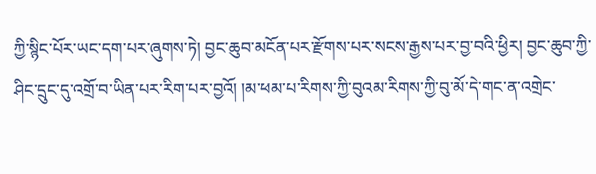ཀྱི་སྙིང་པོར་ཡང་དག་པར་ཞུགས་ཏེ། བྱང་ཆུབ་མངོན་པར་རྫོགས་པར་སངས་རྒྱས་པར་བྱ་བའི་ཕྱིར། བྱང་ཆུབ་ཀྱི་ཤིང་དྲུང་དུ་འགྲོ་བ་ཡིན་པར་རིག་པར་བྱའོ། །མ་ཕམ་པ་རིགས་ཀྱི་བུའམ་རིགས་ཀྱི་བུ་མོ་དེ་གང་ན་འགྲེང་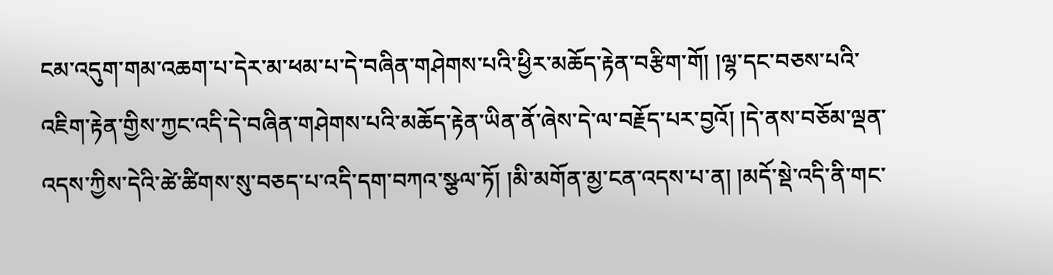ངམ་འདུག་གམ་འཆག་པ་དེར་མ་ཕམ་པ་དེ་བཞིན་གཤེགས་པའི་ཕྱིར་མཆོད་རྟེན་བརྩིག་གོ། །ལྷ་དང་བཅས་པའི་འཇིག་རྟེན་གྱིས་ཀྱང་འདི་དེ་བཞིན་གཤེགས་པའི་མཆོད་རྟེན་ཡིན་ནོ་ཞེས་དེ་ལ་བརྗོད་པར་བྱའོ། །དེ་ནས་བཅོམ་ལྡན་འདས་ཀྱིས་དེའི་ཚེ་ཚིགས་སུ་བཅད་པ་འདི་དག་བཀའ་སྩལ་ཏོ། །མི་མགོན་མྱ་ངན་འདས་པ་ན། །མདོ་སྡེ་འདི་ནི་གང་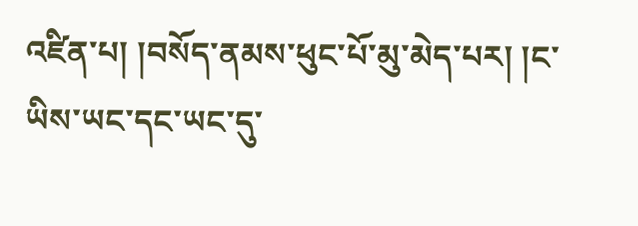འཛིན་པ། །བསོད་ནམས་ཕུང་པོ་མུ་མེད་པར། །ང་ཡིས་ཡང་དང་ཡང་དུ་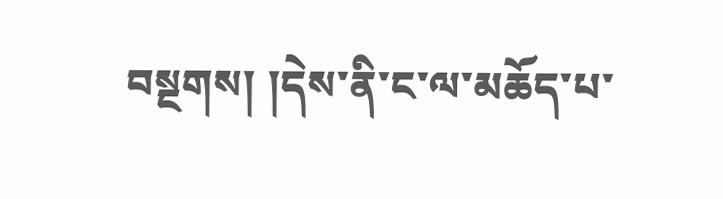བསྔགས། །དེས་ནི་ང་ལ་མཆོད་པ་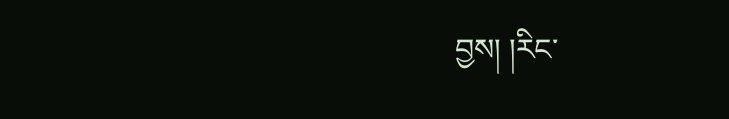བྱས། །རིང་